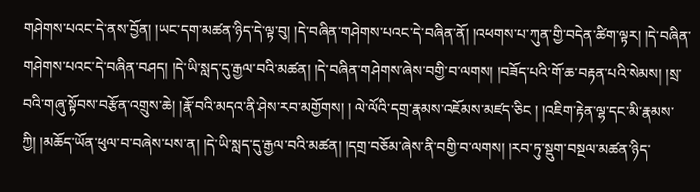གཤེགས་པའང་དེ་ནས་བྱོན། །ཡང་དག་མཚན་ཉིད་དེ་ལྟ་བུ། །དེ་བཞིན་གཤེགས་པའང་དེ་བཞིན་ནོ། །འཕགས་པ་ཀུན་གྱི་བདེན་ཚིག་ལྟར། །དེ་བཞིན་གཤེགས་པའང་དེ་བཞིན་བཤད། །དེ་ཡི་སླད་དུ་རྒྱལ་བའི་མཚན། །དེ་བཞིན་གཤེགས་ཞེས་བགྱི་བ་ལགས། །བཟོད་པའི་གོ་ཆ་བརྟན་པའི་སེམས། །སྲ་བའི་གཞུ་སྟོབས་བརྩོན་འགྲུས་ཆེ། །རྣོ་བའི་མདའ་ནི་ཤེས་རབ་མགྱོགས། ། ལེ་ལོའི་དགྲ་རྣམས་འཇོམས་མཛད་ཅིང ། །འཇིག་རྟེན་ལྷ་དང་མི་རྣམས་ཀྱི། །མཆོད་ཡོན་ཕུལ་བ་བཞེས་པས་ན། །དེ་ཡི་སླད་དུ་རྒྱལ་བའི་མཚན། །དགྲ་བཅོམ་ཞེས་ནི་བགྱི་བ་ལགས། །རབ་ཏུ་སྡུག་བསྔལ་མཚན་ཉིད་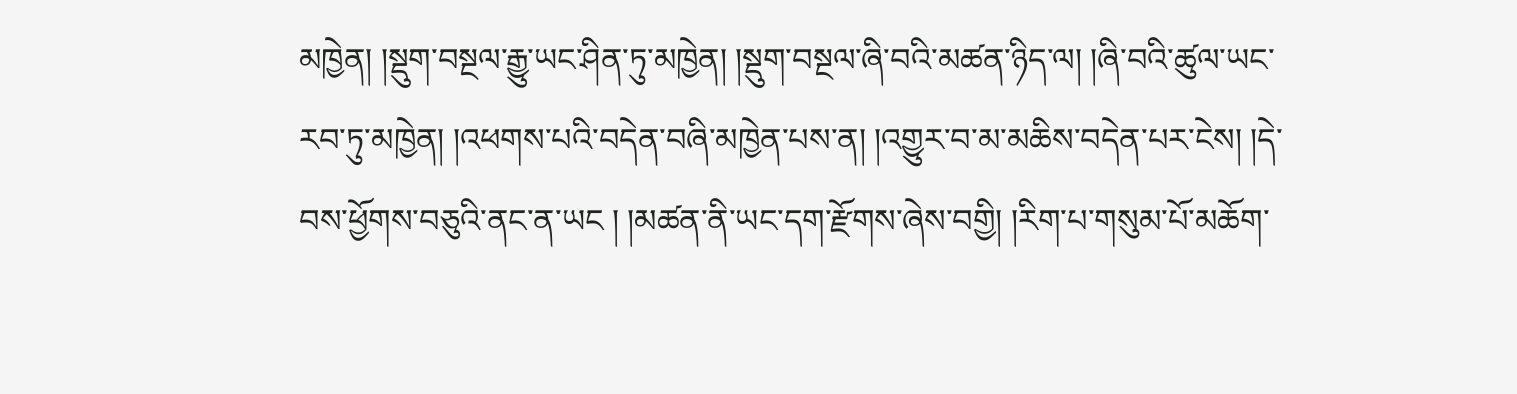མཁྱེན། །སྡུག་བསྔལ་རྒྱུ་ཡང་ཤིན་ཏུ་མཁྱེན། །སྡུག་བསྔལ་ཞི་བའི་མཚན་ཉིད་ལ། །ཞི་བའི་ཚུལ་ཡང་རབ་ཏུ་མཁྱེན། །འཕགས་པའི་བདེན་བཞི་མཁྱེན་པས་ན། །འགྱུར་བ་མ་མཆིས་བདེན་པར་ངེས། །དེ་བས་ཕྱོགས་བཅུའི་ནང་ན་ཡང ། །མཚན་ནི་ཡང་དག་རྫོགས་ཞེས་བགྱི། །རིག་པ་གསུམ་པོ་མཆོག་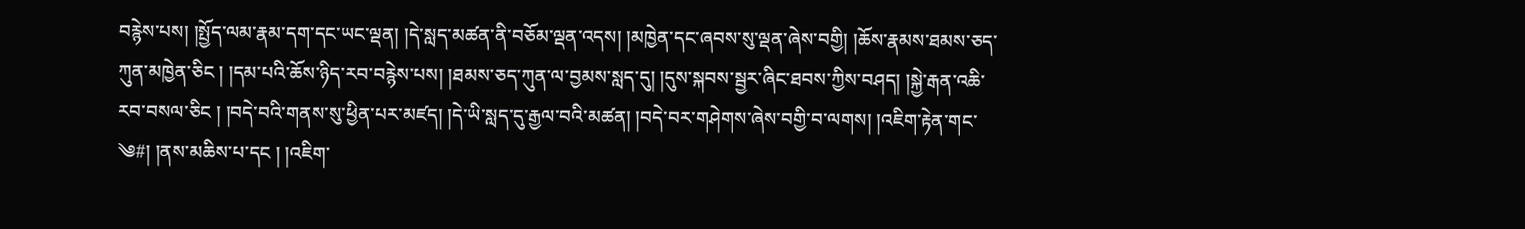བརྙེས་པས། །སྤྱོད་ལམ་རྣམ་དག་དང་ཡང་ལྡན། །དེ་སླད་མཚན་ནི་བཅོམ་ལྡན་འདས། །མཁྱེན་དང་ཞབས་སུ་ལྡན་ཞེས་བགྱི། །ཆོས་རྣམས་ཐམས་ཅད་ཀུན་མཁྱེན་ཅིང ། །དམ་པའི་ཆོས་ཉིད་རབ་བརྙེས་པས། །ཐམས་ཅད་ཀུན་ལ་བྱམས་སླད་དུ། །དུས་སྐབས་སྦྱར་ཞིང་ཐབས་ཀྱིས་བཤད། །སྐྱེ་རྒན་འཆི་རབ་བསལ་ཅིང ། །བདེ་བའི་གནས་སུ་ཕྱིན་པར་མཛད། །དེ་ཡི་སླད་དུ་རྒྱལ་བའི་མཚན། །བདེ་བར་གཤེགས་ཞེས་བགྱི་བ་ལགས། །འཇིག་རྟེན་གང་
༄#། །ནས་མཆིས་པ་དང ། །འཇིག་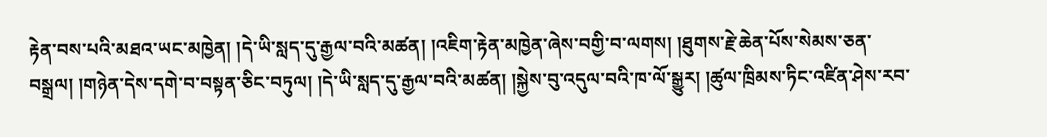རྟེན་བས་པའི་མཐའ་ཡང་མཁྱེན། །དེ་ཡི་སླད་དུ་རྒྱལ་བའི་མཚན། །འཇིག་རྟེན་མཁྱེན་ཞེས་བགྱི་བ་ལགས། །ཐུགས་རྗེ་ཆེན་པོས་སེམས་ཅན་བསྒྲལ། །གཉེན་དེས་དགེ་བ་བསྟན་ཅིང་བཏུལ། །དེ་ཡི་སླད་དུ་རྒྱལ་བའི་མཚན། །སྐྱེས་བུ་འདུལ་བའི་ཁ་ལོ་སྒྱུར། །ཚུལ་ཁྲིམས་ཏིང་འཛིན་ཤེས་རབ་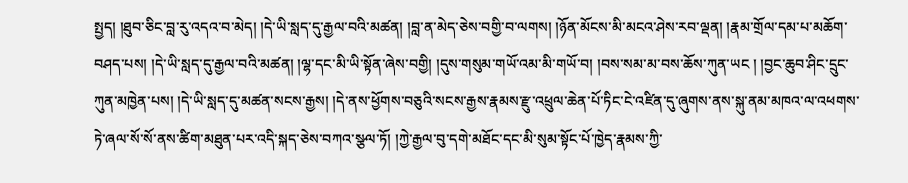སྤྱད། །ཐུབ་ཅིང་བླ་རུ་འདའ་བ་མེད། །དེ་ཡི་སླད་དུ་རྒྱལ་བའི་མཚན། །བླ་ན་མེད་ཅེས་བགྱི་བ་ལགས། །ཉོན་མོངས་མི་མངའ་ཤེས་རབ་ལྡན། །རྣམ་གྲོལ་དམ་པ་མཆོག་བཤད་པས། །དེ་ཡི་སླད་དུ་རྒྱལ་བའི་མཚན། །ལྷ་དང་མི་ཡི་སྟོན་ཞེས་བགྱི། །དུས་གསུམ་གཡོ་འམ་མི་གཡོ་བ། །བས་སམ་མ་བས་ཆོས་ཀུན་ཡང ། །བྱང་ཆུབ་ཤིང་དྲུང་ཀུན་མཁྱེན་པས། །དེ་ཡི་སླད་དུ་མཚན་སངས་རྒྱས། །དེ་ནས་ཕྱོགས་བཅུའི་སངས་རྒྱས་རྣམས་རྫུ་འཕྲུལ་ཆེན་པོ་ཏིང་ངེ་འཛིན་དུ་ཞུགས་ནས་སྐུ་ནམ་མཁའ་ལ་འཕགས་ཏེ་ཞལ་སོ་སོ་ནས་ཚིག་མཐུན་པར་འདི་སྐད་ཅེས་བཀའ་སྩལ་ཏོ། །ཀྱེ་རྒྱལ་བུ་དགེ་མཐོང་དང་མི་སུམ་སྟོང་པོ་ཁྱེད་རྣམས་ཀྱི་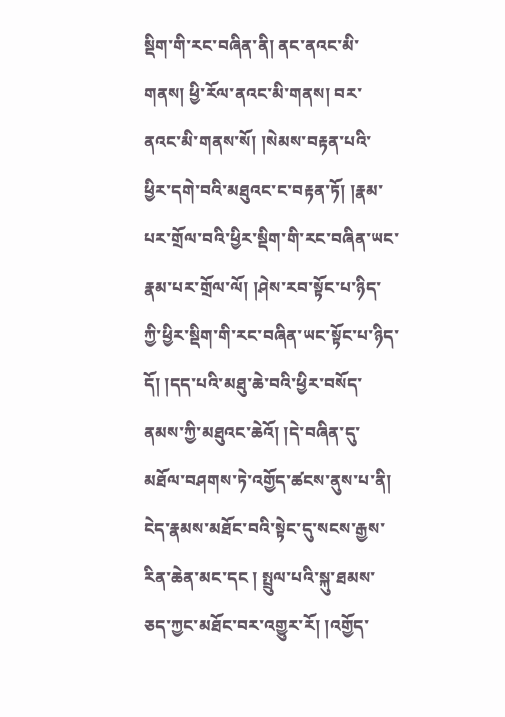སྡིག་གི་རང་བཞིན་ནི། ནང་ནའང་མི་གནས། ཕྱི་རོལ་ནའང་མི་གནས། བར་ནའང་མི་གནས་སོ། །སེམས་བརྟན་པའི་ཕྱིར་དགེ་བའི་མཐུའང་ང་བརྟན་ཏོ། །རྣམ་པར་གྲོལ་བའི་ཕྱིར་སྡིག་གི་རང་བཞིན་ཡང་རྣམ་པར་གྲོལ་ལོ། །ཤེས་རབ་སྟོང་པ་ཉིད་ཀྱི་ཕྱིར་སྡིག་གི་རང་བཞིན་ཡང་སྟོང་པ་ཉིད་དོ། །དད་པའི་མཐུ་ཆེ་བའི་ཕྱིར་བསོད་ནམས་ཀྱི་མཐུའང་ཆེའོ། །དེ་བཞིན་དུ་
མཐོལ་བཤགས་ཏེ་འགྱོད་ཚངས་ནུས་པ་ནི། ངེད་རྣམས་མཐོང་བའི་སྟེང་དུ་སངས་རྒྱས་རིན་ཆེན་མང་དང ། སྤྲུལ་པའི་སྐུ་ཐམས་ཅད་ཀྱང་མཐོང་བར་འགྱུར་རོ། །འགྱོད་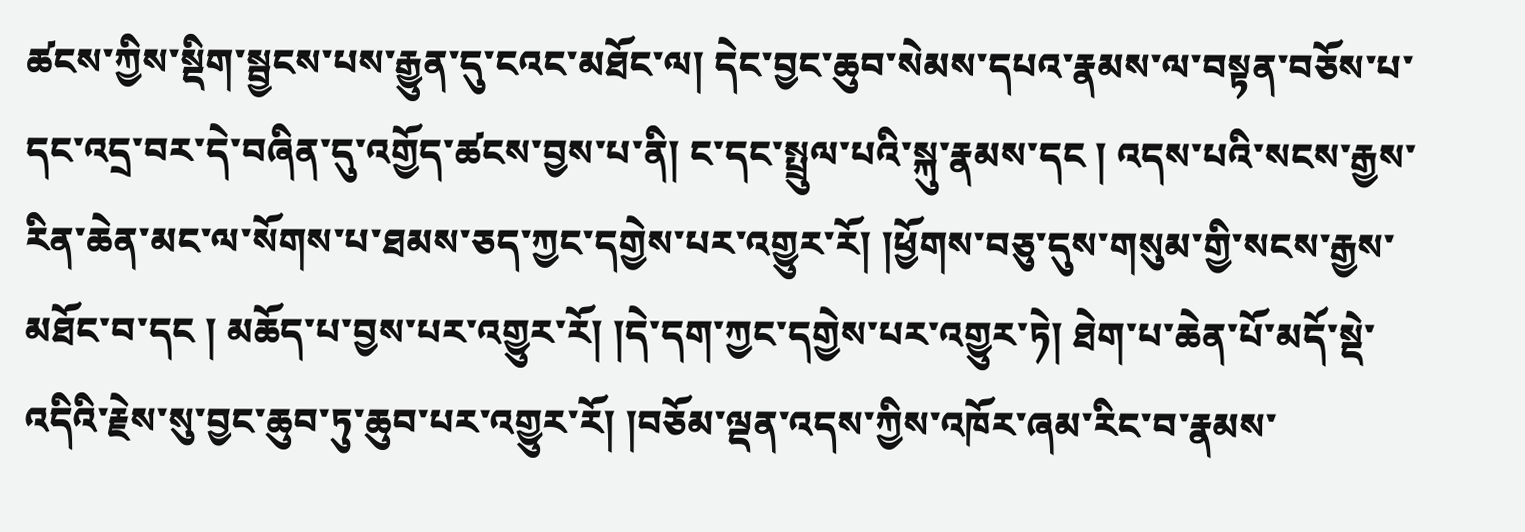ཚངས་ཀྱིས་སྡིག་སྦྱངས་པས་རྒྱུན་དུ་ངའང་མཐོང་ལ། དེང་བྱང་ཆུབ་སེམས་དཔའ་རྣམས་ལ་བསྟན་བཅོས་པ་དང་འདྲ་བར་དེ་བཞིན་དུ་འགྱོད་ཚངས་བྱས་པ་ནི། ང་དང་སྤྲུལ་པའི་སྐུ་རྣམས་དང ། འདས་པའི་སངས་རྒྱས་རིན་ཆེན་མང་ལ་སོགས་པ་ཐམས་ཅད་ཀྱང་དགྱེས་པར་འགྱུར་རོ། །ཕྱོགས་བཅུ་དུས་གསུམ་གྱི་སངས་རྒྱས་མཐོང་བ་དང ། མཆོད་པ་བྱས་པར་འགྱུར་རོ། །དེ་དག་ཀྱང་དགྱེས་པར་འགྱུར་ཏེ། ཐེག་པ་ཆེན་པོ་མདོ་སྡེ་འདིའི་རྗེས་སུ་བྱང་ཆུབ་ཏུ་ཆུབ་པར་འགྱུར་རོ། །བཅོམ་ལྡན་འདས་ཀྱིས་འཁོར་ཞམ་རིང་བ་རྣམས་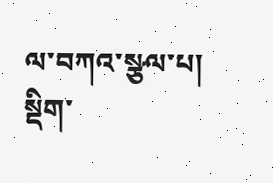ལ་བཀའ་སྩལ་པ། སྡིག་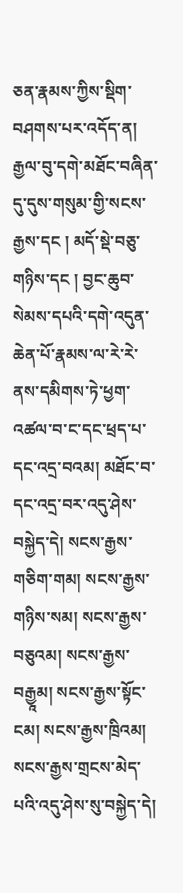ཅན་རྣམས་ཀྱིས་སྡིག་བཤགས་པར་འདོད་ན། རྒྱལ་བུ་དགེ་མཐོང་བཞིན་དུ་དུས་གསུམ་གྱི་སངས་རྒྱས་དང ། མདོ་སྡེ་བཅུ་གཉིས་དང ། བྱང་ཆུབ་སེམས་དཔའི་དགེ་འདུན་ཆེན་པོ་རྣམས་ལ་རེ་རེ་ནས་དམིགས་ཏེ་ཕྱག་འཚལ་བ་ང་དང་ཕྲད་པ་དང་འདྲ་བའམ། མཐོང་བ་དང་འདྲ་བར་འདུ་ཤེས་བསྐྱེད་དེ། སངས་རྒྱས་གཅིག་གམ། སངས་རྒྱས་གཉིས་སམ། སངས་རྒྱས་བཅུའམ། སངས་རྒྱས་བརྒྱཱམ། སངས་རྒྱས་སྟོང་ངམ། སངས་རྒྱས་ཁྲིའམ། སངས་རྒྱས་གྲངས་མེད་པའི་འདུ་ཤེས་སུ་བསྐྱེད་དེ།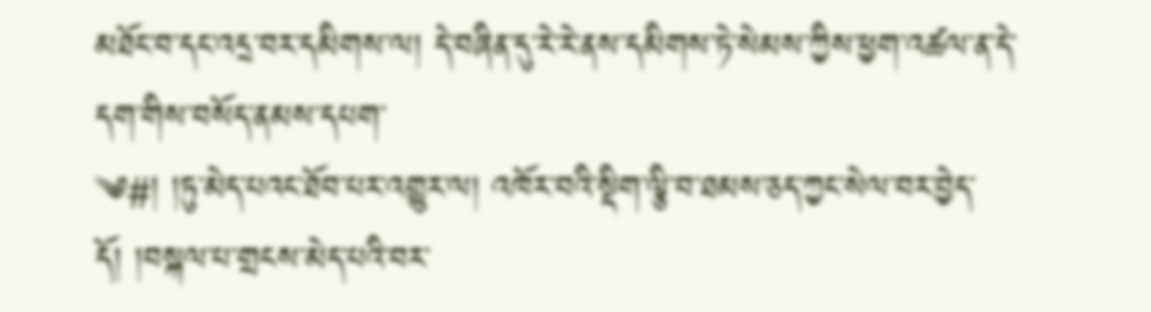མཐོང་བ་དང་འདྲ་བར་དམིགས་ལ། དེ་བཞིན་དུ་རེ་རེ་ནས་དམིགས་ཏེ་སེམས་ཀྱིས་ཕྱག་འཚལ་ན་དེ་དག་གིས་བསོད་ནམས་དཔག་
༄#། །ཏུ་མེད་པའང་ཐོབ་པར་འགྱུར་ལ། འཁོར་བའི་སྡིག་ལྕི་བ་ཐམས་ཅད་ཀྱང་སེལ་བར་བྱེད་དོ། །བསྐལ་པ་གྲངས་མེད་པའི་བར་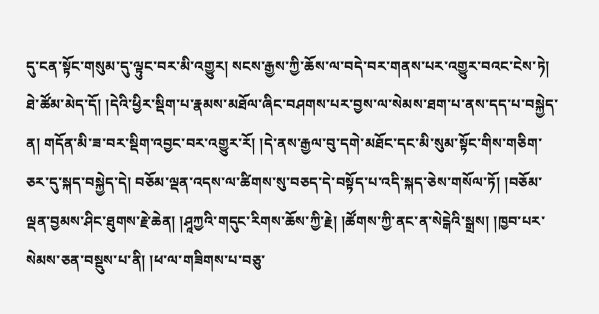དུ་ངན་སྟོང་གསུམ་དུ་ལྟུང་བར་མི་འགྱུར། སངས་རྒྱས་ཀྱི་ཆོས་ལ་བདེ་བར་གནས་པར་འགྱུར་བའང་ངེས་ཏེ། ཐེ་ཚོམ་མེད་དོ། །དེའི་ཕྱིར་སྡིག་པ་རྣམས་མཐོལ་ཞིང་བཤགས་པར་བྱས་ལ་སེམས་ཐག་པ་ནས་དད་པ་བསྐྱེད་ན། གདོན་མི་ཟ་བར་སྡིག་འབྱང་བར་འགྱུར་རོ། །དེ་ནས་རྒྱལ་བུ་དགེ་མཐོང་དང་མི་སུམ་སྟོང་གིས་གཅིག་ཅར་དུ་སྐད་བསྐྱེད་དེ། བཅོམ་ལྡན་འདས་ལ་ཚིགས་སུ་བཅད་དེ་བསྟོད་པ་འདི་སྐད་ཅེས་གསོལ་ཏོ། །བཅོམ་ལྡན་བྱམས་ཤིང་ཐུགས་རྗེ་ཆེན། །ཤཱཀྱའི་གདུང་རིགས་ཆོས་ཀྱི་རྗེ། །ཚོགས་ཀྱི་ནང་ན་སེངྒེའི་སྒྲས། །ཁྱབ་པར་སེམས་ཅན་བསྡུས་པ་ནི། །ཕ་ལ་གཟིགས་པ་བཅུ་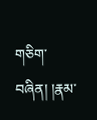གཅིག་བཞིན། །རྣམ་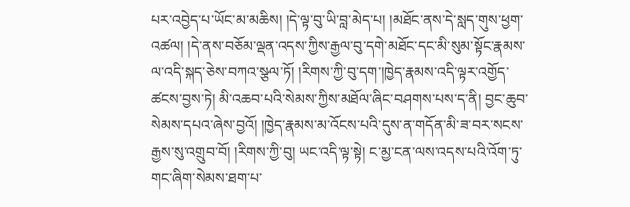པར་འབྱེད་པ་ཡོང་མ་མཆིས། །དེ་ལྟ་བུ་ཡི་བླ་མེད་པ། །མཐོང་ནས་དེ་སླད་གུས་ཕྱག་འཚལ། །དེ་ནས་བཅོམ་ལྡན་འདས་ཀྱིས་རྒྱལ་བུ་དགེ་མཐོང་དང་མི་སུམ་སྟོང་རྣམས་ལ་འདི་སྐད་ཅེས་བཀའ་སྩལ་ཏོ། །རིགས་ཀྱི་བུ་དག་།ཁྱེད་རྣམས་འདི་ལྟར་འགྱོད་ཚངས་བྱས་ཏེ། མི་འཆབ་པའི་སེམས་ཀྱིས་མཐོལ་ཞིང་བཤགས་པས་ད་ནི། བྱང་ཆུབ་སེམས་དཔའ་ཞེས་བྱའོ། །ཁྱེད་རྣམས་མ་འོངས་པའི་དུས་ན་གདོན་མི་ཟ་བར་སངས་རྒྱས་སུ་འགྲུབ་བོ། །རིགས་ཀྱི་བུ། ཡང་འདི་ལྟ་སྟེ། ང་མྱ་ངན་ལས་འདས་པའི་འོག་ཏུ་གང་ཞིག་སེམས་ཐག་པ་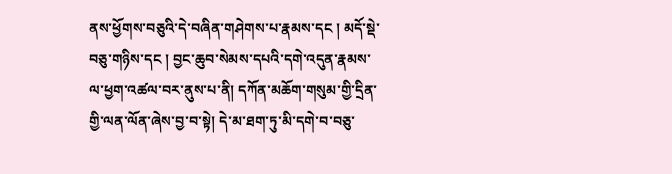ནས་ཕྱོགས་བཅུའི་དེ་བཞིན་གཤེགས་པ་རྣམས་དང ། མདོ་སྡེ་བཅུ་གཉིས་དང ། བྱང་ཆུབ་སེམས་དཔའི་དགེ་འདུན་རྣམས་ལ་ཕྱག་འཚལ་བར་ནུས་པ་ནི། དཀོན་མཆོག་གསུམ་གྱི་དྲིན་གྱི་ལན་ལོན་ཞེས་བྱ་བ་སྟེ། དེ་མ་ཐག་ཏུ་མི་དགེ་བ་བཅུ་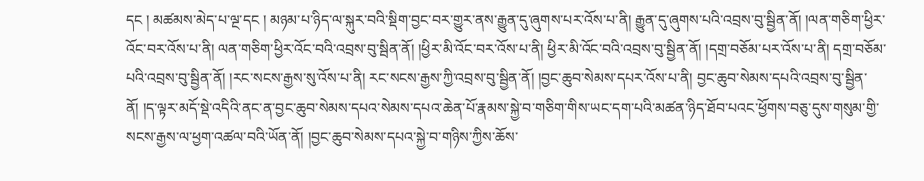དང ། མཚམས་མེད་པ་ལྔ་དང ། མཉམ་པ་ཉིད་ལ་སྐུར་བའི་སྡིག་བྱང་བར་གྱུར་ནས་རྒྱུན་དུ་ཞུགས་པར་འོས་པ་ནི། རྒྱུན་དུ་ཞུགས་པའི་འབྲས་བུ་སྦྱིན་ནོ། །ལན་གཅིག་ཕྱིར་འོང་བར་འོས་པ་ནི། ལན་གཅིག་ཕྱིར་འོང་བའི་འབྲས་བུ་སྦིན་ནོ། །ཕྱིར་མི་འོང་བར་འོས་པ་ནི། ཕྱིར་མི་འོང་བའི་འབྲས་བུ་སྦྱིན་ནོ། །དགྲ་བཅོམ་པར་འོས་པ་ནི། དགྲ་བཅོམ་པའི་འབྲས་བུ་སྦྱིན་ནོ། །རང་སངས་རྒྱས་སུ་འོས་པ་ནི། རང་སངས་རྒྱས་ཀྱི་འབྲས་བུ་སྦྱིན་ནོ། །བྱང་ཆུབ་སེམས་དཔར་འོས་པ་ནི། བྱང་ཆུབ་སེམས་དཔའི་འབྲས་བུ་སྦྱིན་ནོ། །ད་ལྟར་མདོ་སྡེ་འདིའི་ནང་ན་བྱང་ཆུབ་སེམས་དཔའ་སེམས་དཔའ་ཆེན་པོ་རྣམས་སྐྱེ་བ་གཅིག་གིས་ཡང་དག་པའི་མཚན་ཉིད་ཐོབ་པའང་ཕྱོགས་བཅུ་དུས་གསུམ་གྱི་སངས་རྒྱས་ལ་ཕྱག་འཚལ་བའི་ཡོན་ནོ། །བྱང་ཆུབ་སེམས་དཔའ་སྐྱེ་བ་གཉིས་ཀྱིས་ཆོས་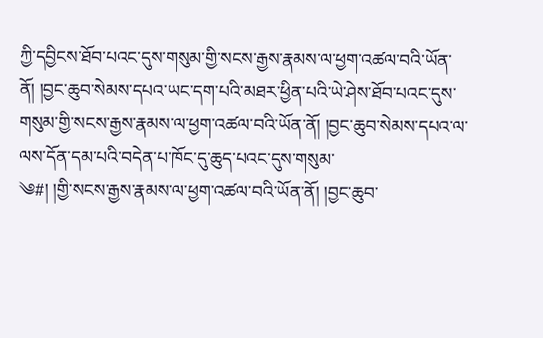ཀྱི་དབྱིངས་ཐོབ་པའང་དུས་གསུམ་གྱི་སངས་རྒྱས་རྣམས་ལ་ཕྱག་འཚལ་བའི་ཡོན་ནོ། །བྱང་ཆུབ་སེམས་དཔའ་ཡང་དག་པའི་མཐར་ཕྱིན་པའི་ཡེ་ཤེས་ཐོབ་པའང་དུས་གསུམ་གྱི་སངས་རྒྱས་རྣམས་ལ་ཕྱག་འཚལ་བའི་ཡོན་ནོ། །བྱང་ཆུབ་སེམས་དཔའ་ལ་ལས་དོན་དམ་པའི་བདེན་པ་ཁོང་དུ་ཆུད་པའང་དུས་གསུམ་
༄#། །གྱི་སངས་རྒྱས་རྣམས་ལ་ཕྱག་འཚལ་བའི་ཡོན་ནོ། །བྱང་ཆུབ་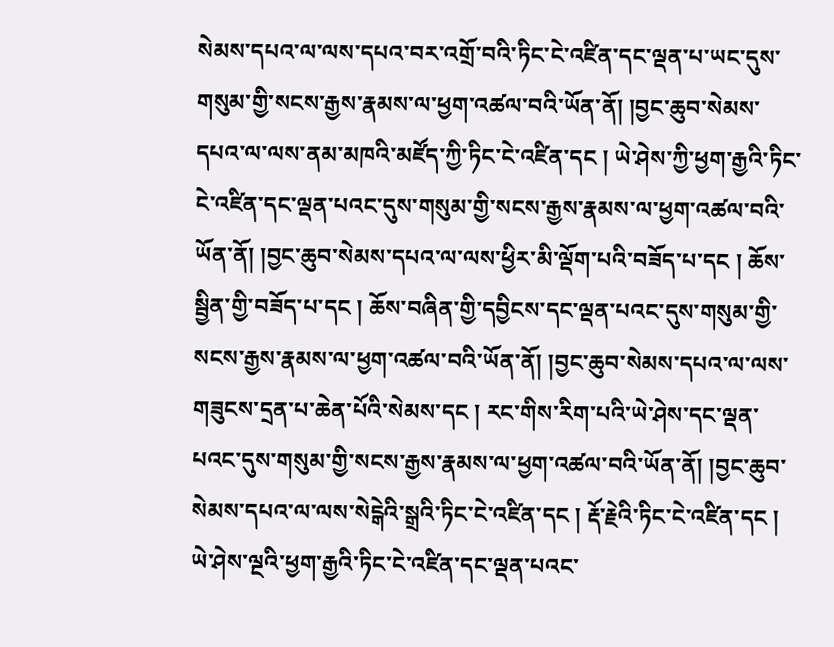སེམས་དཔའ་ལ་ལས་དཔའ་བར་འགྲོ་བའི་ཏིང་ངེ་འཛིན་དང་ལྡན་པ་ཡང་དུས་གསུམ་གྱི་སངས་རྒྱས་རྣམས་ལ་ཕྱག་འཚལ་བའི་ཡོན་ནོ། །བྱང་ཆུབ་སེམས་དཔའ་ལ་ལས་ནམ་མཁའི་མཛོད་ཀྱི་ཏིང་ངེ་འཛིན་དང ། ཡེ་ཤེས་ཀྱི་ཕྱག་རྒྱའི་ཏིང་ངེ་འཛིན་དང་ལྡན་པའང་དུས་གསུམ་གྱི་སངས་རྒྱས་རྣམས་ལ་ཕྱག་འཚལ་བའི་ཡོན་ནོ། །བྱང་ཆུབ་སེམས་དཔའ་ལ་ལས་ཕྱིར་མི་ལྡོག་པའི་བཟོད་པ་དང ། ཆོས་སྦྱིན་གྱི་བཟོད་པ་དང ། ཆོས་བཞིན་གྱི་དབྱིངས་དང་ལྡན་པའང་དུས་གསུམ་གྱི་སངས་རྒྱས་རྣམས་ལ་ཕྱག་འཚལ་བའི་ཡོན་ནོ། །བྱང་ཆུབ་སེམས་དཔའ་ལ་ལས་གཟུངས་དྲན་པ་ཆེན་པོའི་སེམས་དང ། རང་གིས་རིག་པའི་ཡེ་ཤེས་དང་ལྡན་པའང་དུས་གསུམ་གྱི་སངས་རྒྱས་རྣམས་ལ་ཕྱག་འཚལ་བའི་ཡོན་ནོ། །བྱང་ཆུབ་སེམས་དཔའ་ལ་ལས་སེངྒེའི་སྒྲའི་ཏིང་ངེ་འཛིན་དང ། རྡོ་རྗེའི་ཏིང་ངེ་འཛིན་དང ། ཡེ་ཤེས་ལྔའི་ཕྱག་རྒྱའི་ཏིང་ངེ་འཛིན་དང་ལྡན་པའང་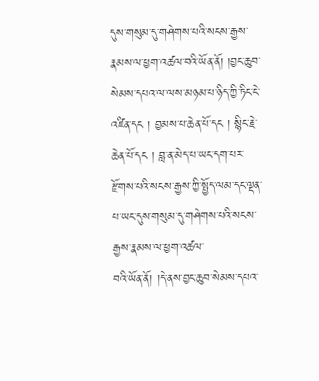དུས་གསུམ་དུ་གཤེགས་པའི་སངས་རྒྱས་རྣམས་ལ་ཕྱག་འཚལ་བའི་ཡོན་ནོ། །བྱང་ཆུབ་སེམས་དཔའ་ལ་ལས་མཉམ་པ་ཉིད་ཀྱི་ཏིང་ངེ་འཛིན་དང ། བྱམས་པ་ཆེན་པོ་དང ། སྙིང་རྗེ་ཆེན་པོ་དང ། བླ་ན་མེད་པ་ཡང་དག་པར་རྫོགས་པའི་སངས་རྒྱས་ཀྱི་སྤྱོད་ལམ་དང་ལྡན་པ་ཡང་དུས་གསུམ་དུ་གཤེགས་པའི་སངས་རྒྱས་རྣམས་ལ་ཕྱག་འཚལ་
བའི་ཡོན་ནོ། །དེ་ནས་བྱང་ཆུབ་སེམས་དཔའ་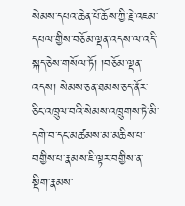སེམས་དཔའ་ཆེན་པོ་ཆོས་ཀྱི་རྗེ་འཇམ་དཔལ་གྱིས་བཅོམ་ལྡན་འདས་ལ་འདི་སྐད་ཅེས་གསོལ་ཏོ། །བཅོམ་ལྡན་འདས། སེམས་ཅན་ཐམས་ཅད་ནོར་ཅིང་འཁྲུལ་བའི་སེམས་འཁྲུགས་ཏེ་མི་དགེ་བ་དང་མཚམས་མ་མཆིས་པ་བགྱིས་པ་རྣམས་ཇི་ལྟར་བགྱིས་ན་སྡིག་རྣམས་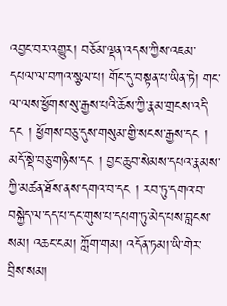འབྱང་བར་འགྱུར། བཅོམ་ལྡན་འདས་ཀྱིས་འཇམ་དཔལ་ལ་བཀའ་སྩལ་པ། གོང་དུ་བསྟན་པ་ཡིན་ཏེ། གང་ལ་ལས་ཕྱོགས་སུ་རྒྱས་པའི་ཆོས་ཀྱི་རྣམ་གྲངས་འདི་དང ། ཕྱོགས་བཅུ་དུས་གསུམ་གྱི་སངས་རྒྱས་དང ། མདོ་སྡེ་བཅུ་གཉིས་དང ། བྱང་ཆུབ་སེམས་དཔའ་རྣམས་ཀྱི་མཚན་ཐོས་ནས་དགའ་བ་དང ། རབ་ཏུ་དགའ་བ་བསྐྱེད་ལ་དད་པ་དང་གུས་པ་དཔག་ཏུ་མེད་པས་བླངས་སམ། འཆང་ངམ། ཀློག་གམ། འདོན་ཏམ།་ཡི་གེར་བྲིས་སམ།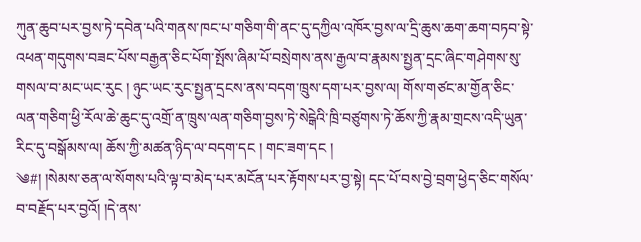ཀུན་ཆུབ་པར་བྱས་ཏེ་དབེན་པའི་གནས་ཁང་པ་གཅིག་གི་ནང་དུ་དཀྱིལ་འཁོར་བྱས་ལ་དྲི་ཆུས་ཆག་ཆག་བཏབ་སྟེ་འཕན་གདུགས་བཟང་པོས་བརྒྱན་ཅིང་པོག་སྤོས་ཞིམ་པོ་བསྲེགས་ནས་རྒྱལ་བ་རྣམས་སྤྱན་དྲང་ཞིང་གཤེགས་སུ་གསལ་བ་མང་ཡང་རུང ། ཉུང་ཡང་རུང་སྤྱན་དྲངས་ནས་བདག་ཁྲུས་དག་པར་བྱས་ལ། གོས་གཙང་མ་གྱོན་ཅིང་ལན་གཅིག་ཕྱི་རོལ་ཆེ་ཆུང་དུ་འགྲོ་ན་ཁྲུས་ལན་གཅིག་བྱས་ཏེ་སེངྒེའི་ཁྲི་བཙུགས་ཏེ་ཆོས་ཀྱི་རྣམ་གྲངས་འདི་ཡུན་རིང་དུ་བསྒོམས་ལ། ཆོས་ཀྱི་མཚན་ཉིད་ལ་བདག་དང ། གང་ཟག་དང །
༄#། །སེམས་ཅན་ལ་སོགས་པའི་ལྟ་བ་མེད་པར་མངོན་པར་རྟོགས་པར་བྱ་སྟེ། དང་པོ་བས་བྱེ་བྲག་ཕྱེད་ཅིང་གསོལ་བ་བརྗོད་པར་བྱའོ། །དེ་ནས་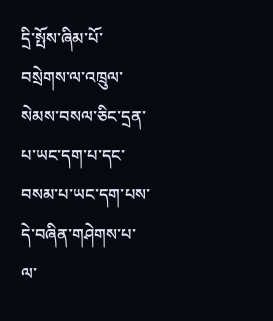དྲི་སྤོས་ཞིམ་པོ་བསྲེགས་ལ་འཁྲུལ་སེམས་བསལ་ཅིང་དྲན་པ་ཡང་དག་པ་དང་བསམ་པ་ཡང་དག་པས་དེ་བཞིན་གཤེགས་པ་ལ་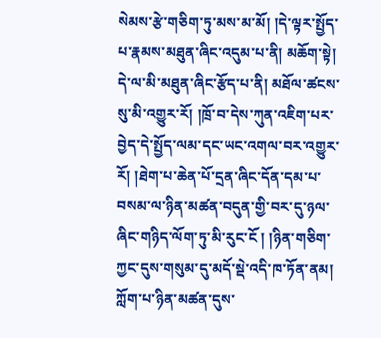སེམས་རྩེ་གཅིག་ཏུ་མས་མ་མོ། །དེ་ལྟར་སྤྱོད་པ་རྣམས་མཐུན་ཞིང་འདུམ་པ་ནི། མཆོག་སྟེ། དེ་ལ་མི་མཐུན་ཞིང་རྩོད་པ་ནི། མཐོལ་ཚངས་སུ་མི་འགྱུར་རོ། །ཁྲོ་བ་དེས་ཀུན་འཇིག་པར་བྱེད་དེ་སྤྱོད་ལམ་དང་ཡང་འགལ་བར་འགྱུར་རོ། །ཐེག་པ་ཆེན་པོ་དྲན་ཞིང་དོན་དམ་པ་བསམ་ལ་ཉིན་མཚན་བདུན་གྱི་བར་དུ་ཉལ་ཞིང་གཉིད་ལོག་ཏུ་མི་རུང་ངོ ། །ཉིན་གཅིག་ཀྱང་དུས་གསུམ་དུ་མདོ་སྡེ་འདི་ཁ་ཏོན་ནམ། ཀློག་པ་ཉིན་མཚན་དུས་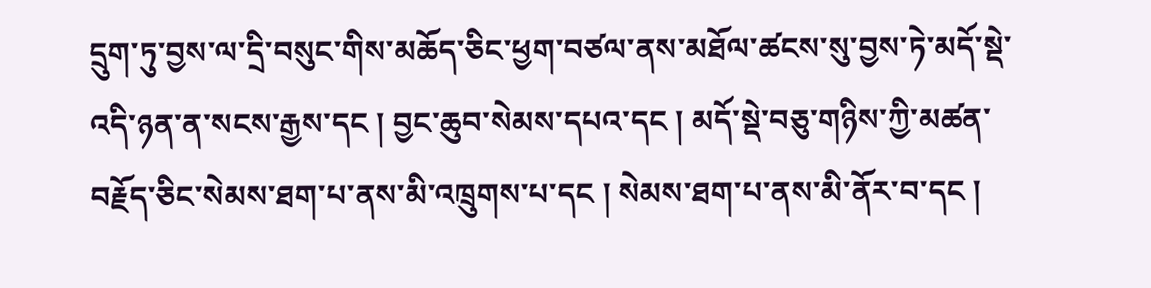དྲུག་ཏུ་བྱས་ལ་དྲི་བསུང་གིས་མཆོད་ཅིང་ཕྱག་བཙལ་ནས་མཐོལ་ཚངས་སུ་བྱས་ཏེ་མདོ་སྡེ་འདི་ཉན་ན་སངས་རྒྱས་དང ། བྱང་ཆུབ་སེམས་དཔའ་དང ། མདོ་སྡེ་བཅུ་གཉིས་ཀྱི་མཚན་བརྗོད་ཅིང་སེམས་ཐག་པ་ནས་མི་འཁྲུགས་པ་དང ། སེམས་ཐག་པ་ནས་མི་ནོར་བ་དང །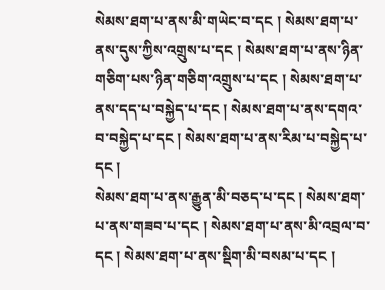སེམས་ཐག་པ་ནས་མི་གཡེང་བ་དང ། སེམས་ཐག་པ་ནས་དུས་ཀྱིས་འགྲུས་པ་དང ། སེམས་ཐག་པ་ནས་ཉིན་གཅིག་པས་ཉིན་གཅིག་འགྲུས་པ་དང ། སེམས་ཐག་པ་ནས་དད་པ་བསྐྱེད་པ་དང ། སེམས་ཐག་པ་ནས་དགའ་བ་བསྐྱེད་པ་དང ། སེམས་ཐག་པ་ནས་རིམ་པ་བསྐྱེད་པ་དང །
སེམས་ཐག་པ་ནས་རྒྱུན་མི་བཅད་པ་དང ། སེམས་ཐག་པ་ནས་གཟབ་པ་དང ། སེམས་ཐག་པ་ནས་མི་འབྲལ་བ་དང ། སེམས་ཐག་པ་ནས་སྡིག་མི་བསམ་པ་དང །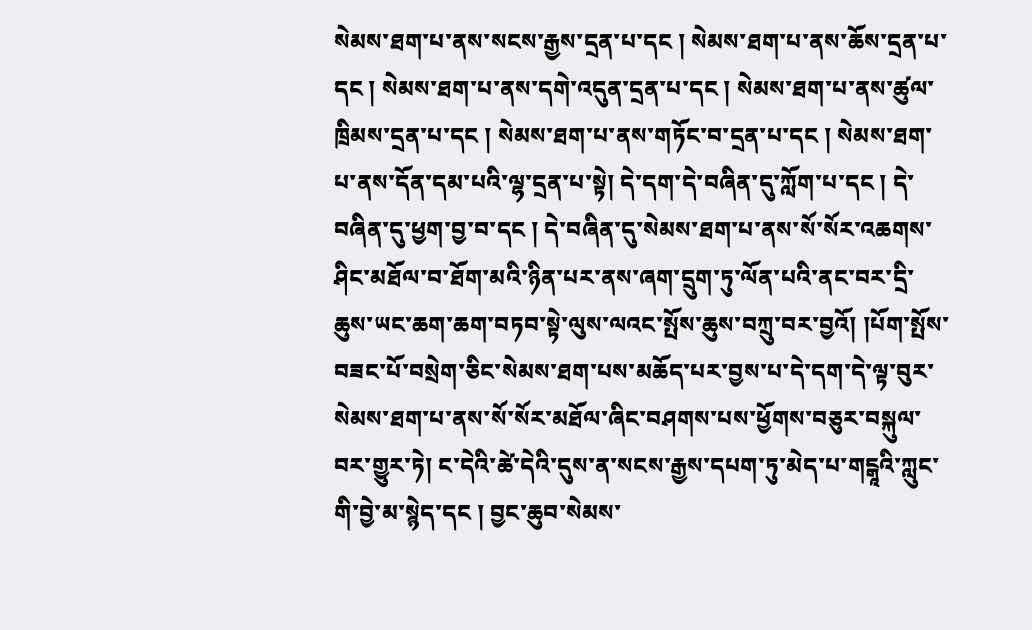སེམས་ཐག་པ་ནས་སངས་རྒྱས་དྲན་པ་དང ། སེམས་ཐག་པ་ནས་ཆོས་དྲན་པ་དང ། སེམས་ཐག་པ་ནས་དགེ་འདུན་དྲན་པ་དང ། སེམས་ཐག་པ་ནས་ཚུལ་ཁྲིམས་དྲན་པ་དང ། སེམས་ཐག་པ་ནས་གཏོང་བ་དྲན་པ་དང ། སེམས་ཐག་པ་ནས་དོན་དམ་པའི་ལྷ་དྲན་པ་སྟེ། དེ་དག་དེ་བཞིན་དུ་ཀློག་པ་དང ། དེ་བཞིན་དུ་ཕྱག་བྱ་བ་དང ། དེ་བཞིན་དུ་སེམས་ཐག་པ་ནས་སོ་སོར་འཆགས་ཤིང་མཐོལ་བ་ཐོག་མའི་ཉིན་པར་ནས་ཞག་དྲུག་ཏུ་ལོན་པའི་ནང་བར་དྲི་ཆུས་ཡང་ཆག་ཆག་བཏབ་སྟེ་ལུས་ལའང་སྤོས་ཆུས་བཀྲུ་བར་བྱའོ། །པོག་སྤོས་བཟང་པོ་བསྲེག་ཅིང་སེམས་ཐག་པས་མཆོད་པར་བྱས་པ་དེ་དག་དེ་ལྟ་བུར་སེམས་ཐག་པ་ནས་སོ་སོར་མཐོལ་ཞིང་བཤགས་པས་ཕྱོགས་བཅུར་བསྐུལ་བར་གྱུར་ཏེ། ང་དེའི་ཚེ་དེའི་དུས་ན་སངས་རྒྱས་དཔག་ཏུ་མེད་པ་གངྒཱའི་ཀླུང་གི་བྱེ་མ་སྙེད་དང ། བྱང་ཆུབ་སེམས་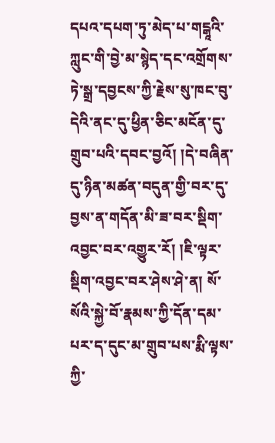དཔའ་དཔག་ཏུ་མེད་པ་གངྒཱའི་ཀླུང་གི་བྱེ་མ་སྙེད་དང་འགྲོགས་ཏེ་སྒྲ་དབྱངས་ཀྱི་རྗེས་སུ་ཁང་བུ་དེའི་ནང་དུ་ཕྱིན་ཅིང་མངོན་དུ་གྲུབ་པའི་དབང་བྱའོ། །དེ་བཞིན་དུ་ཉིན་མཚན་བདུན་གྱི་བར་དུ་བྱས་ན་གདོན་མི་ཟ་བར་སྡིག་འབྱང་བར་འགྱུར་རོ། །ཇི་ལྟར་སྡིག་འབྱང་བར་ཤེས་ཤེ་ན། སོ་སོའི་སྐྱེ་བོ་རྣམས་ཀྱི་དོན་དམ་པར་ད་དུང་མ་གྲུབ་པས་རྨི་ལྟས་ཀྱི་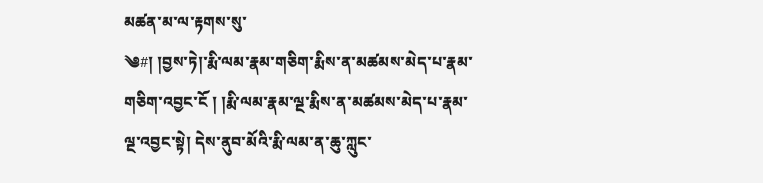མཚན་མ་ལ་རྟགས་སུ་
༄#། །བྱས་ཏེ།་རྨི་ལམ་རྣམ་གཅིག་རྨིས་ན་མཚམས་མེད་པ་རྣམ་གཅིག་འབྱང་ངོ ། །རྨི་ལམ་རྣམ་ལྔ་རྨིས་ན་མཚམས་མེད་པ་རྣམ་ལྔ་འབྱང་སྟེ། དེས་ནུབ་མོའི་རྨི་ལམ་ན་ཆུ་ཀླུང་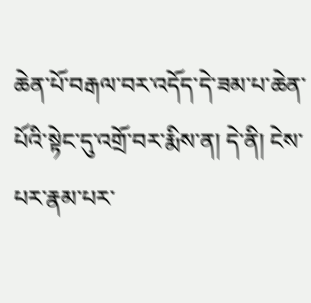ཆེན་པོ་བརྒལ་བར་འདོད་དེ་ཟམ་པ་ཆེན་པོའི་སྟེང་དུ་འགྲོ་བར་རྨིས་ན། དེ་ནི། ངེས་པར་རྣམ་པར་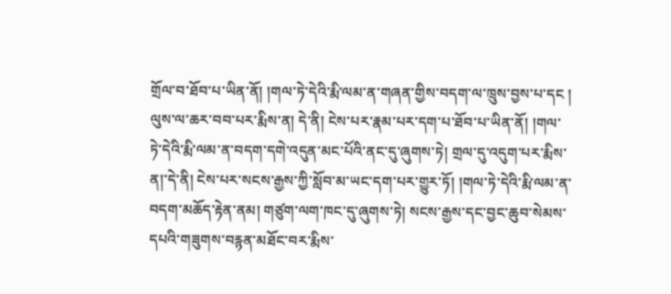གྲོལ་བ་ཐོབ་པ་ཡིན་ནོ། །གལ་ཏེ་དེའི་རྨི་ལམ་ན་གཞན་གྱིས་བདག་ལ་ཁྲུས་བྱས་པ་དང ། ལུས་ལ་ཆར་བབ་པར་རྨིས་ན། དེ་ནི། ངེས་པར་རྣམ་པར་དག་པ་ཐོབ་པ་ཡིན་ནོ། །གལ་ཏེ་དེའི་རྨི་ལམ་ན་བདག་དགེ་འདུན་མང་པོའི་ནང་དུ་ཞུགས་ཏེ། གྲལ་དུ་འདུག་པར་རྨིས་ན།་དེ་ནི། ངེས་པར་སངས་རྒྱས་ཀྱི་སློབ་མ་ཡང་དག་པར་གྱུར་ཏོ། །གལ་ཏེ་དེའི་རྨི་ལམ་ན་བདག་མཆོད་རྟེན་ནམ། གཙུག་ལག་ཁང་དུ་ཞུགས་ཏེ། སངས་རྒྱས་དང་བྱང་ཆུབ་སེམས་དཔའི་གཟུགས་བརྙན་མཐོང་བར་རྨིས་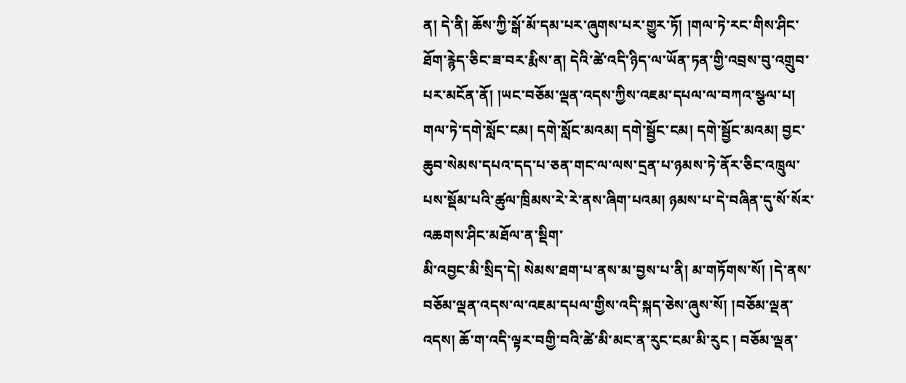ན། དེ་ནི། ཆོས་ཀྱི་སྒོ་མོ་དམ་པར་ཞུགས་པར་གྱུར་ཏོ། །གལ་ཏེ་རང་གིས་ཤིང་ཐོག་རྙེད་ཅིང་ཟ་བར་རྨིས་ན། དེའི་ཚེ་འདི་ཉིད་ལ་ཡོན་ཏན་གྱི་འབྲས་བུ་འགྲུབ་པར་མངོན་ནོ། །ཡང་བཅོམ་ལྡན་འདས་ཀྱིས་འཇམ་དཔལ་ལ་བཀའ་སྩལ་པ། གལ་ཏེ་དགེ་སློང་ངམ། དགེ་སློང་མའམ། དགེ་སྦྱོང་ངམ། དགེ་སྦྱོང་མའམ། བྱང་ཆུབ་སེམས་དཔའ་དད་པ་ཅན་གང་ལ་ལས་དྲན་པ་ཉམས་ཏེ་ནོར་ཅིང་འཁྲུལ་པས་སྡོམ་པའི་ཚུལ་ཁྲིམས་རེ་རེ་ནས་ཞིག་པའམ། ཉམས་པ་དེ་བཞིན་དུ་སོ་སོར་འཆགས་ཤིང་མཐོལ་ན་སྡིག་
མི་འབྱང་མི་སྲིད་དེ། སེམས་ཐག་པ་ནས་མ་བྱས་པ་ནི། མ་གཏོགས་སོ། །དེ་ནས་བཅོམ་ལྡན་འདས་ལ་འཇམ་དཔལ་གྱིས་འདི་སྐད་ཅེས་ཞུས་སོ། །བཅོམ་ལྡན་འདས། ཆོ་ག་འདི་ལྟར་བགྱི་བའི་ཚེ་མི་མང་ན་རུང་ངམ་མི་རུང ། བཅོམ་ལྡན་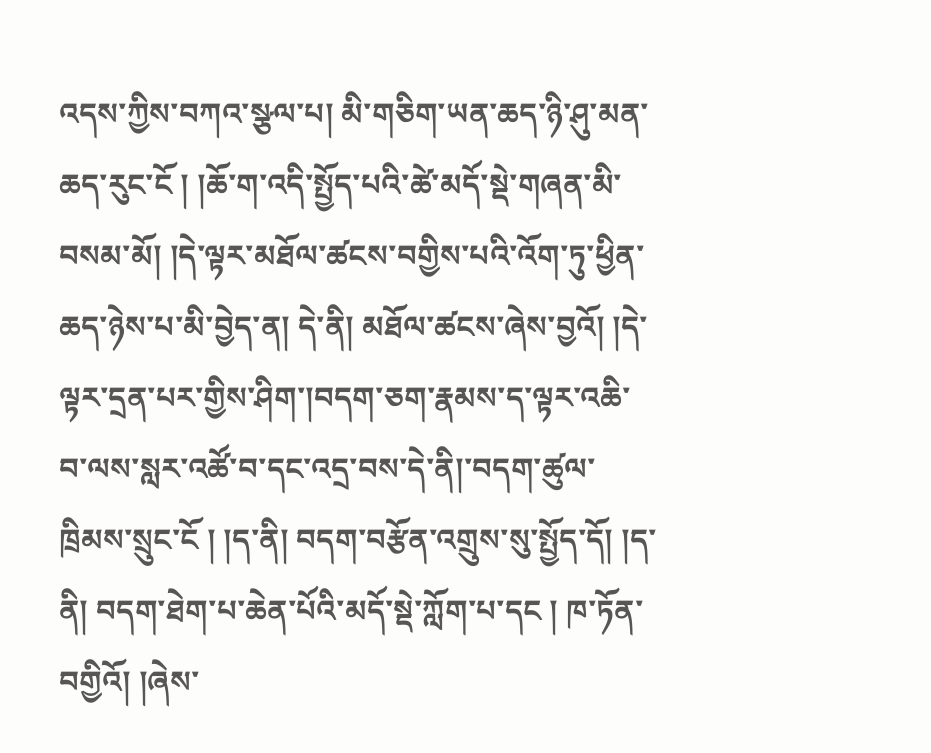འདས་ཀྱིས་བཀའ་སྩལ་པ། མི་གཅིག་ཡན་ཆད་ཉི་ཤུ་མན་ཆད་རུང་ངོ ། །ཆོ་ག་འདི་སྤྱོད་པའི་ཚེ་མདོ་སྡེ་གཞན་མི་བསམ་མོ། །དེ་ལྟར་མཐོལ་ཚངས་བགྱིས་པའི་འོག་ཏུ་ཕྱིན་ཆད་ཉེས་པ་མི་བྱེད་ན། དེ་ནི། མཐོལ་ཚངས་ཞེས་བྱའོ། །དེ་ལྟར་དྲན་པར་གྱིས་ཤིག་།བདག་ཅག་རྣམས་ད་ལྟར་འཆི་བ་ལས་སླར་འཚོ་བ་དང་འདྲ་བས་དེ་ནི།་བདག་ཚུལ་ཁྲིམས་སྲུང་ངོ ། །ད་ནི། བདག་བརྩོན་འགྲུས་སུ་སྤྱོད་དོ། །ད་ནི། བདག་ཐེག་པ་ཆེན་པོའི་མདོ་སྡེ་ཀློག་པ་དང ། ཁ་ཏོན་བགྱིའོ། །ཞེས་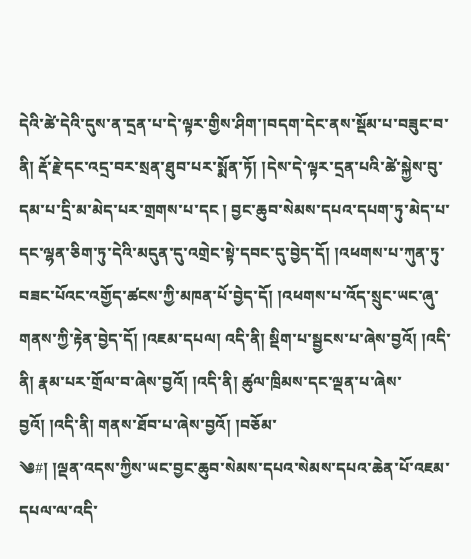དེའི་ཚེ་དེའི་དུས་ན་དྲན་པ་དེ་ལྟར་གྱིས་ཤིག་།བདག་དེང་ནས་སྡོམ་པ་བཟུང་བ་ནི། རྡོ་རྗེ་དང་འདྲ་བར་སྲན་ཐུབ་པར་སྨོན་ཏོ། །དེས་དེ་ལྟར་དྲན་པའི་ཚེ་སྐྱེས་བུ་དམ་པ་དྲི་མ་མེད་པར་གྲགས་པ་དང ། བྱང་ཆུབ་སེམས་དཔའ་དཔག་ཏུ་མེད་པ་དང་ལྷན་ཅིག་ཏུ་དེའི་མདུན་དུ་འགྲེང་སྟེ་དབང་དུ་བྱེད་དོ། །འཕགས་པ་ཀུན་ཏུ་བཟང་པོའང་འགྱོད་ཚངས་ཀྱི་མཁན་པོ་བྱེད་དོ། །འཕགས་པ་འོད་སྲུང་ཡང་ཞུ་གནས་ཀྱི་རྟེན་བྱེད་དོ། །འཇམ་དཔལ། འདི་ནི། སྡིག་པ་སྦྱངས་པ་ཞེས་བྱའོ། །འདི་ནི། རྣམ་པར་གྲོལ་བ་ཞེས་བྱའོ། །འདི་ནི། ཚུལ་ཁྲིམས་དང་ལྡན་པ་ཞེས་བྱའོ། །འདི་ནི། གནས་ཐོབ་པ་ཞེས་བྱའོ། །བཅོམ་
༄#། །ལྡན་འདས་ཀྱིས་ཡང་བྱང་ཆུབ་སེམས་དཔའ་སེམས་དཔའ་ཆེན་པོ་འཇམ་དཔལ་ལ་འདི་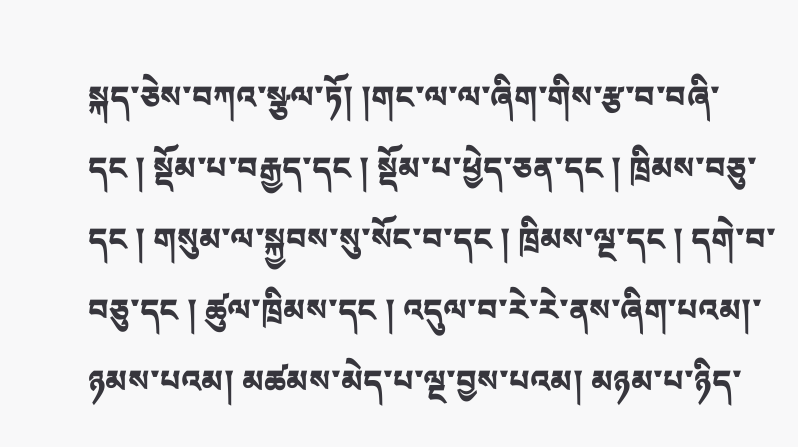སྐད་ཅེས་བཀའ་སྩལ་ཏོ། །གང་ལ་ལ་ཞིག་གིས་རྩ་བ་བཞི་དང ། སྡོམ་པ་བརྒྱད་དང ། སྡོམ་པ་ཕྱེད་ཅན་དང ། ཁྲིམས་བཅུ་དང ། གསུམ་ལ་སྐྱབས་སུ་སོང་བ་དང ། ཁྲིམས་ལྔ་དང ། དགེ་བ་བཅུ་དང ། ཚུལ་ཁྲིམས་དང ། འདུལ་བ་རེ་རེ་ནས་ཞིག་པའམ།་ཉམས་པའམ། མཚམས་མེད་པ་ལྔ་བྱས་པའམ། མཉམ་པ་ཉིད་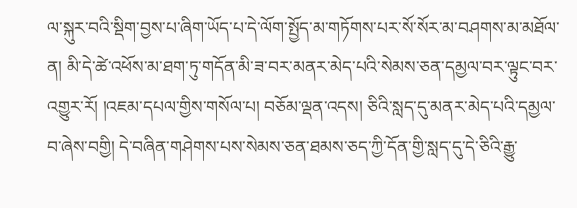ལ་སྐུར་བའི་སྡིག་བྱས་པ་ཞིག་ཡོད་པ་དེ་ལོག་སྤྱོད་མ་གཏོགས་པར་སོ་སོར་མ་བཤགས་མ་མཐོལ་ན། མི་དེ་ཚེ་འཕོས་མ་ཐག་ཏུ་གདོན་མི་ཟ་བར་མནར་མེད་པའི་སེམས་ཅན་དམྱལ་བར་ལྟུང་བར་འགྱུར་རོ། །འཇམ་དཔལ་གྱིས་གསོལ་པ། བཅོམ་ལྡན་འདས། ཅིའི་སླད་དུ་མནར་མེད་པའི་དམྱལ་བ་ཞེས་བགྱི། དེ་བཞིན་གཤེགས་པས་སེམས་ཅན་ཐམས་ཅད་ཀྱི་དོན་གྱི་སླད་དུ་དེ་ཅིའི་རྒྱུ་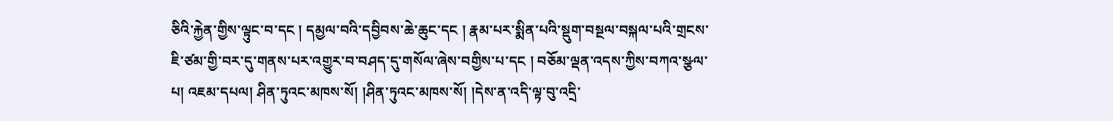ཅིའི་རྐྱེན་གྱིས་ལྟུང་བ་དང ། དམྱལ་བའི་དབྱིབས་ཆེ་ཆུང་དང ། རྣམ་པར་སྨིན་པའི་སྡུག་བསྔལ་བསྐལ་པའི་གྲངས་ཇི་ཙམ་གྱི་བར་དུ་གནས་པར་འགྱུར་བ་བཤད་དུ་གསོལ་ཞེས་བགྱིས་པ་དང ། བཅོམ་ལྡན་འདས་ཀྱིས་བཀའ་སྩལ་པ། འཇམ་དཔལ། ཤིན་ཏུའང་མཁས་སོ། །ཤིན་ཏུའང་མཁས་སོ། །དེས་ན་འདི་ལྟ་བུ་འདྲི་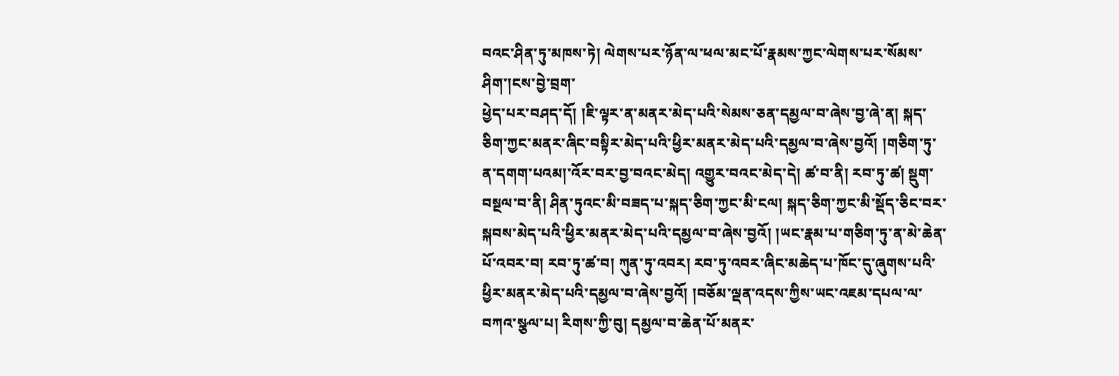བའང་ཤིན་ཏུ་མཁས་ཏེ། ལེགས་པར་ཉོན་ལ་ཕལ་མང་པོ་རྣམས་ཀྱང་ལེགས་པར་སོམས་ཤིག་།ངས་བྱེ་བྲག་
ཕྱེད་པར་བཤད་དོ། །ཇི་ལྟར་ན་མནར་མེད་པའི་སེམས་ཅན་དམྱལ་བ་ཞེས་བྱ་ཞེ་ན། སྐད་ཅིག་ཀྱང་མནར་ཞིང་བསྟིར་མེད་པའི་ཕྱིར་མནར་མེད་པའི་དམྱལ་བ་ཞེས་བྱའོ། །གཅིག་ཏུ་ན་དགག་པའམ།་འོར་བར་བྱ་བའང་མེད། འགྱུར་བའང་མེད་དེ། ཚ་བ་ནི། རབ་ཏུ་ཚ། སྡུག་བསྔལ་བ་ནི། ཤིན་ཏུའང་མི་བཟད་པ་སྐད་ཅིག་ཀྱང་མི་ངལ། སྐད་ཅིག་ཀྱང་མི་སྡོད་ཅིང་བར་སྐབས་མེད་པའི་ཕྱིར་མནར་མེད་པའི་དམྱལ་བ་ཞེས་བྱའོ། །ཡང་རྣམ་པ་གཅིག་ཏུ་ན་མེ་ཆེན་པོ་འབར་བ། རབ་ཏུ་ཚ་བ། ཀུན་ཏུ་འབར། རབ་ཏུ་འབར་ཞིང་མཆེད་པ་ཁོང་དུ་ཞུགས་པའི་ཕྱིར་མནར་མེད་པའི་དམྱལ་བ་ཞེས་བྱའོ། །བཅོམ་ལྡན་འདས་ཀྱིས་ཡང་འཇམ་དཔལ་ལ་བཀའ་སྩལ་པ། རིགས་ཀྱི་བུ། དམྱལ་བ་ཆེན་པོ་མནར་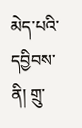མེད་པའི་དབྱིབས་ནི། གྲུ་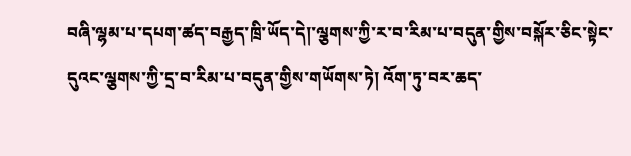བཞི་ལྷམ་པ་དཔག་ཚད་བརྒྱད་ཁྲི་ཡོད་དེ།་ལྕགས་ཀྱི་ར་བ་རིམ་པ་བདུན་གྱིས་བསྐོར་ཅིང་སྟེང་དུའང་ལྕགས་ཀྱི་དྲ་བ་རིམ་པ་བདུན་གྱིས་གཡོགས་ཏེ། འོག་ཏུ་བར་ཆད་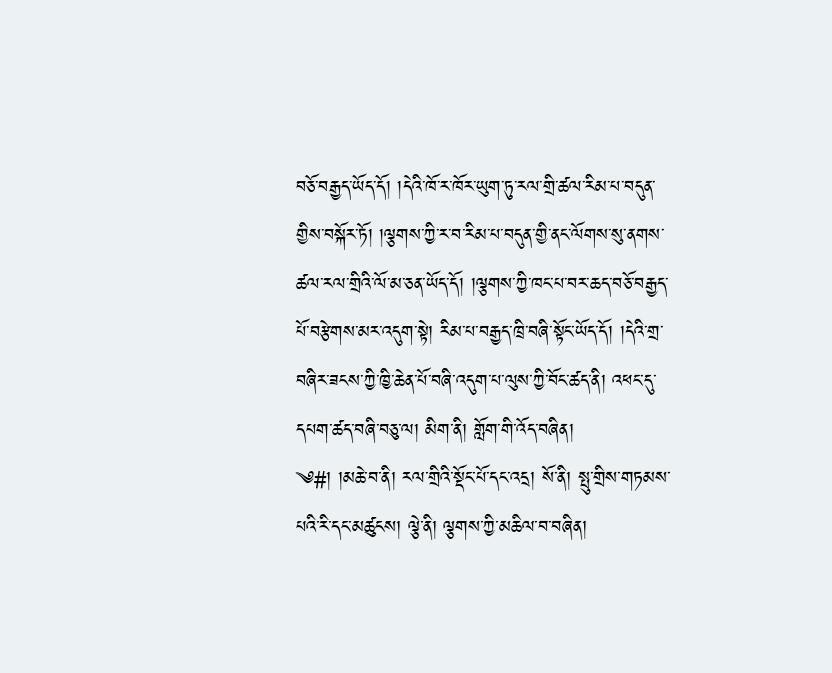བཅོ་བརྒྱད་ཡོད་དོ། །དེའི་ཁོ་ར་ཁོར་ཡུག་ཏུ་རལ་གྲི་ཚལ་རིམ་པ་བདུན་གྱིས་བསྐོར་ཏོ། །ལྕགས་ཀྱི་ར་བ་རིམ་པ་བདུན་གྱི་ནང་ལོགས་སུ་ནགས་ཚལ་རལ་གྲིའི་ལོ་མ་ཅན་ཡོད་དོ། །ལྕགས་ཀྱི་ཁང་པ་བར་ཆད་བཅོ་བརྒྱད་པོ་བརྩེགས་མར་འདུག་སྟེ། རིམ་པ་བརྒྱད་ཁྲི་བཞི་སྟོང་ཡོད་དོ། །དེའི་གྲ་བཞིར་ཟངས་ཀྱི་ཁྱི་ཆེན་པོ་བཞི་འདུག་པ་ལུས་ཀྱི་བོང་ཚད་ནི། འཕང་དུ་དཔག་ཚད་བཞི་བཅུ་ལ། མིག་ནི། གློག་གི་འོད་བཞིན།
༄#། །མཆེ་བ་ནི། རལ་གྲིའི་སྡོང་པོ་དང་འདྲ། སོ་ནི། སྤུ་གྲིས་གཏམས་པའི་རི་དང་མཚུངས། ལྕེ་ནི། ལྕགས་ཀྱི་མཆིལ་བ་བཞིན།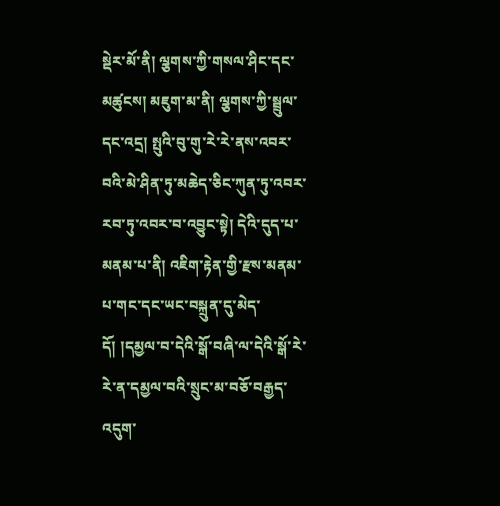སྡེར་མོ་ནི། ལྕགས་ཀྱི་གསལ་ཤིང་དང་མཚུངས། མཇུག་མ་ནི། ལྕགས་ཀྱི་སྦྲུལ་དང་འདྲ། སྤུའི་བུ་གུ་རེ་རེ་ནས་འབར་བའི་མེ་ཤིན་ཏུ་མཆེད་ཅིང་ཀུན་ཏུ་འབར་རབ་ཏུ་འབར་བ་འབྱུང་སྟེ། དེའི་དུད་པ་མནམ་པ་ནི། འཇིག་རྟེན་གྱི་རྫས་མནམ་པ་གང་དང་ཡང་བསྐྲུན་དུ་མེད་དོ། །དམྱལ་བ་དེའི་སྒོ་བཞི་ལ་དེའི་སྒོ་རེ་རེ་ན་དམྱལ་བའི་སྲུང་མ་བཅོ་བརྒྱད་འདུག་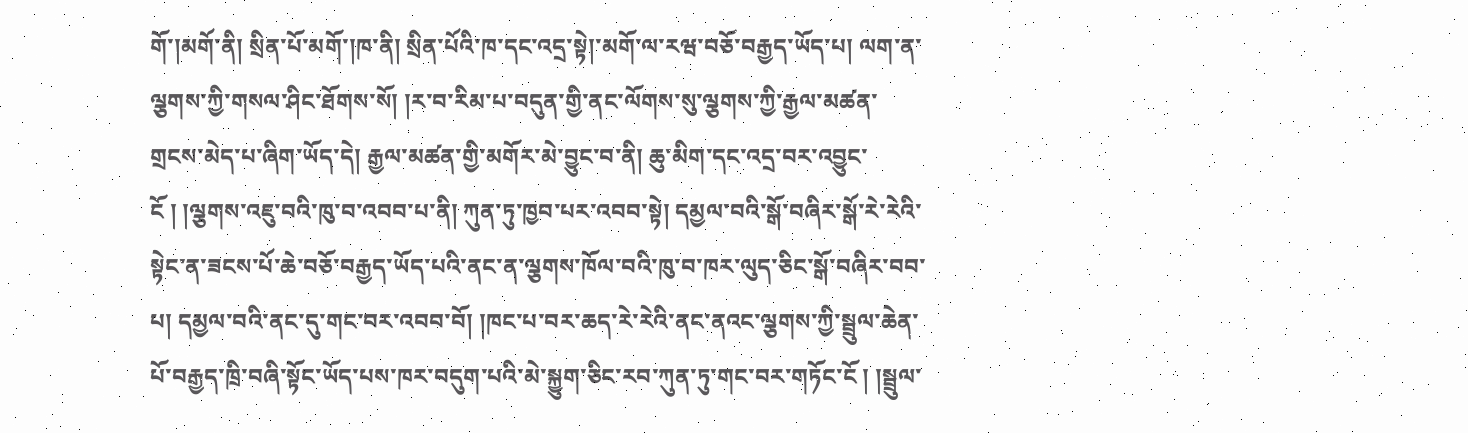གོ་།མགོ་ནི། སྲིན་པོ་མགོ་།ཁ་ནི། སྲིན་པོའི་ཁ་དང་འདྲ་སྟེ།་མགོ་ལ་རཝ་བཅོ་བརྒྱད་ཡོད་པ། ལག་ན་ལྕགས་ཀྱི་གསལ་ཤིང་ཐོགས་སོ། །ར་བ་རིམ་པ་བདུན་གྱི་ནང་ལོགས་སུ་ལྕགས་ཀྱི་རྒྱལ་མཚན་གྲངས་མེད་པ་ཞིག་ཡོད་དེ། རྒྱལ་མཚན་གྱི་མགོར་མེ་བྱུང་བ་ནི། ཆུ་མིག་དང་འདྲ་བར་འབྱུང་ངོ ། །ལྕགས་འཇུ་བའི་ཁུ་བ་འབབ་པ་ནི། ཀུན་ཏུ་ཁྱབ་པར་འབབ་སྟེ། དམྱལ་བའི་སྒོ་བཞིར་སྒོ་རེ་རེའི་སྟེང་ན་ཟངས་པོ་ཆེ་བཅོ་བརྒྱད་ཡོད་པའི་ནང་ན་ལྕགས་ཁོལ་བའི་ཁུ་བ་ཁར་ལུད་ཅིང་སྒོ་བཞིར་བབ་པ། དམྱལ་བའི་ནང་དུ་གང་བར་འབབ་བོ། །ཁང་པ་བར་ཆད་རེ་རེའི་ནང་ནའང་ལྕགས་ཀྱི་སྦྲུལ་ཆེན་པོ་བརྒྱད་ཁྲི་བཞི་སྟོང་ཡོད་པས་ཁར་བདུག་པའི་མེ་སྐྱུག་ཅིང་རབ་ཀུན་ཏུ་གང་བར་གཏོང་ངོ ། །སྦྲུལ་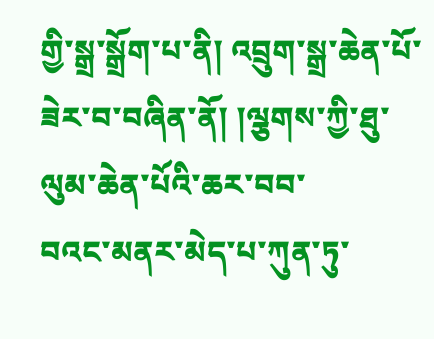གྱི་སྒྲ་སྒྲོག་པ་ནི། འབྲུག་སྒྲ་ཆེན་པོ་ཟེར་བ་བཞིན་ནོ། །ལྕགས་ཀྱི་ཐུ་ལུམ་ཆེན་པོའི་ཆར་བབ་
བའང་མནར་མེད་པ་ཀུན་ཏུ་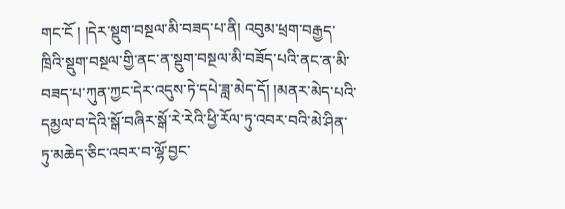གང་ངོ ། །དེར་སྡུག་བསྔལ་མི་བཟད་པ་ནི། འབུམ་ཕྲག་བརྒྱད་ཁྲིའི་སྡུག་བསྔལ་གྱི་ནང་ན་སྡུག་བསྔལ་མི་བཟོད་པའི་ནང་ན་མི་བཟད་པ་ཀུན་ཀྱང་དེར་འདུས་ཏེ་དཔེ་ཟླ་མེད་དོ། །མནར་མེད་པའི་དམྱལ་བ་དེའི་སྒོ་བཞིར་སྒོ་རེ་རེའི་ཕྱི་རོལ་ཏུ་འབར་བའི་མེ་ཤིན་ཏུ་མཆེད་ཅིང་འབར་བ་ལྷོ་བྱང་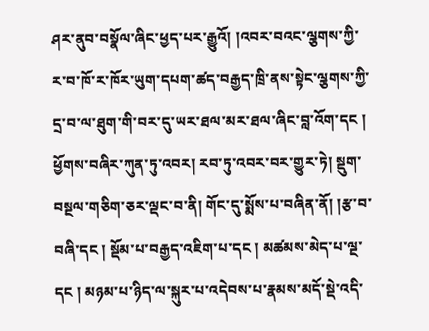ཤར་ནུབ་བསྣོལ་ཞིང་ཕྱད་པར་རྒྱུའོ། །འབར་བའང་ལྕགས་ཀྱི་ར་བ་ཁོ་ར་ཁོར་ཡུག་དཔག་ཚད་བརྒྱད་ཁྲི་ནས་སྟེང་ལྕགས་ཀྱི་དྲ་བ་ལ་ཐུག་གི་བར་དུ་ཡར་ཐལ་མར་ཐལ་ཞིང་བླ་འོག་དང ། ཕྱོགས་བཞིར་ཀུན་ཏུ་འབར། རབ་ཏུ་འབར་བར་གྱུར་ཏེ། སྡུག་བསྔལ་གཅིག་ཅར་ལྡང་བ་ནི། གོང་དུ་སྨོས་པ་བཞིན་ནོ། །རྩ་བ་བཞི་དང ། སྡོམ་པ་བརྒྱད་འཇིག་པ་དང ། མཚམས་མེད་པ་ལྔ་དང ། མཉམ་པ་ཉིད་ལ་སྐུར་པ་འདེབས་པ་རྣམས་མདོ་སྡེ་འདི་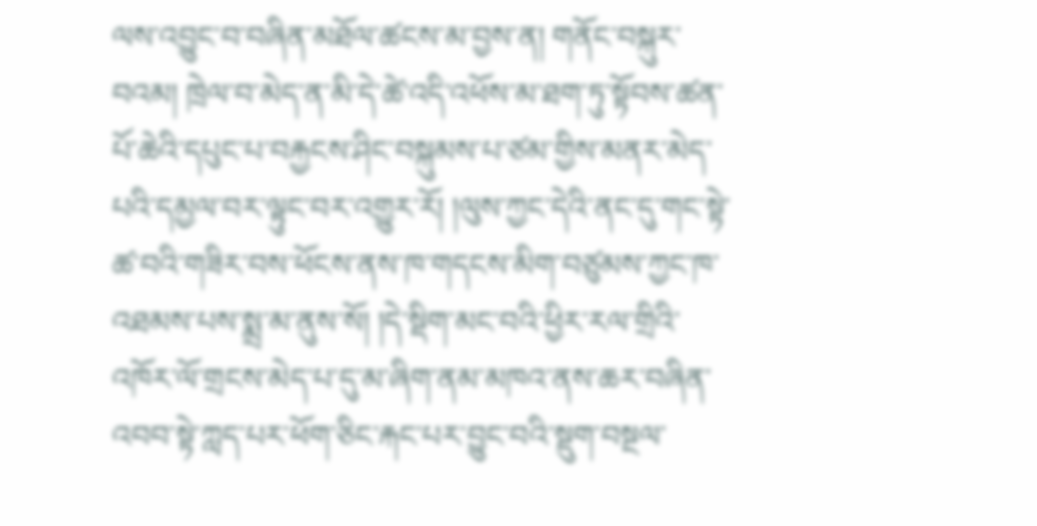ལས་འབྱུང་བ་བཞིན་མཐོལ་ཚངས་མ་བྱས་ན། གནོང་བསྐུར་བའམ། ཁྲེལ་བ་མེད་ན་མི་དེ་ཚེ་འདི་འཕོས་མ་ཐག་ཏུ་སྟོབས་ཚན་པོ་ཆེའི་དཔུང་པ་བརྐྱངས་ཤིང་བསྐུམས་པ་ཙམ་གྱིས་མནར་མེད་པའི་དམྱལ་བར་ལྟུང་བར་འགྱུར་རོ། །ལུས་ཀྱང་དེའི་ནང་དུ་གང་སྟེ་ཚ་བའི་གཟིར་བས་ཕོངས་ནས་ཁ་གདངས་མིག་བཙུམས་ཀྱང་ཁ་འཐམས་པས་སྨྲ་མ་ནུས་སོ། །དེ་སྡིག་མང་བའི་ཕྱིར་རལ་གྲིའི་འཁོར་ལོ་གྲངས་མེད་པ་དུ་མ་ཞིག་ནམ་མཁའ་ནས་ཆར་བཞིན་འབབ་སྟེ་ཀླད་པར་ཕོག་ཅིང་རྐང་པར་བྱུང་བའི་སྡུག་བསྔལ་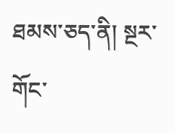ཐམས་ཅད་ནི། སྔར་གོང་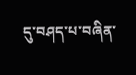དུ་བཤད་པ་བཞིན་